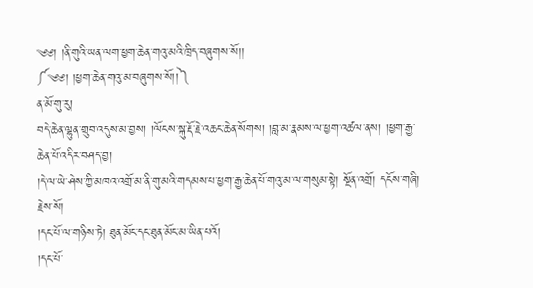༄༅། །ནི་གུའི་ཡན་ལག་ཕྱག་ཆེན་གའུ་མའི་ཁྲིད་བཞུགས་སོ།།
༼༄༅། །ཕྱག་ཆེན་གའུ་མ་བཞུགས་སོ།།༽
ན་མོ་གུ་རུ།
བདེ་ཆེན་ལྷུན་གྲུབ་འདུས་མ་བྱས། །ལོངས་སྐུ་རྡོ་རྗེ་འཆང་ཆེན་སོགས། །བླ་མ་རྣམས་ལ་ཕྱག་འཚལ་ནས། །ཕྱག་རྒྱ་ཆེན་པོ་འདིར་བཤད་བྱ།
།དེ་ལ་ཡེ་ཤེས་ཀྱི་མཁའ་འགྲོ་མ་ནི་གུ་མའི་གདམས་པ་ཕྱག་རྒྱ་ཆེན་པོ་གའུ་མ་ལ་གསུམ་སྟེ། སྔོན་འགྲོ། དངོས་གཞི། རྗེས་སོ།
།དང་པོ་ལ་གཉིས་ཏེ། ཐུན་མོང་དང་ཐུན་མོང་མ་ཡིན་པའོ།
།དང་པོ་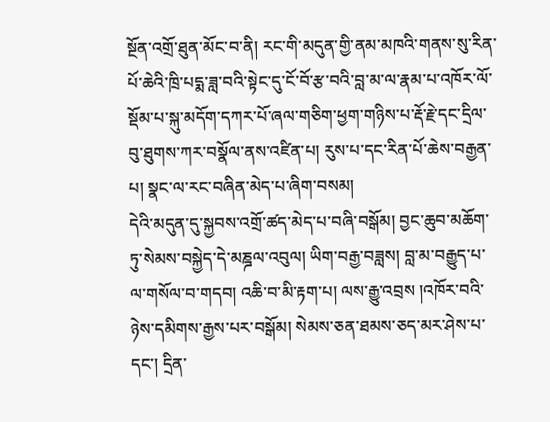སྔོན་འགྲོ་ཐུན་མོང་བ་ནི། རང་གི་མདུན་གྱི་ནམ་མཁའི་གནས་སུ་རིན་པོ་ཆེའི་ཁྲི་པདྨ་ཟླ་བའི་སྟེང་དུ་ངོ་བོ་རྩ་བའི་བླ་མ་ལ་རྣམ་པ་འཁོར་ལོ་སྡོམ་པ་སྐུ་མདོག་དཀར་པོ་ཞལ་གཅིག་ཕྱག་གཉིས་པ་རྡོ་རྗེ་དང་དྲིལ་བུ་ཐུགས་ཀར་བསྣོལ་ནས་འཛིན་པ། རུས་པ་དང་རིན་པོ་ཆེས་བརྒྱན་པ། སྣང་ལ་རང་བཞིན་མེད་པ་ཞིག་བསམ།
དེའི་མདུན་དུ་སྐྱབས་འགྲོ་ཚད་མེད་པ་བཞི་བསྒོམ། བྱང་ཆུབ་མཆོག་ཏུ་སེམས་བསྐྱེད་དེ་མཎྜལ་འབུལ། ཡིག་བརྒྱ་བཟླས། བླ་མ་བརྒྱུད་པ་ལ་གསོལ་བ་གདབ། འཆི་བ་མི་རྟག་པ། ལས་རྒྱུ་འབྲས །འཁོར་བའི་ཉེས་དམིགས་རྒྱས་པར་བསྒོམ། སེམས་ཅན་ཐམས་ཅད་མར་ཤེས་པ་དང་། དྲིན་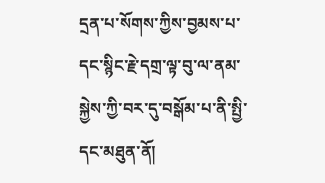དྲན་པ་སོགས་ཀྱིས་བྱམས་པ་དང་སྙིང་རྗེ་དགྲ་ལྟ་བུ་ལ་ནམ་སྐྱེས་ཀྱི་བར་དུ་བསྒོམ་པ་ནི་སྤྱི་དང་མཐུན་ནོ།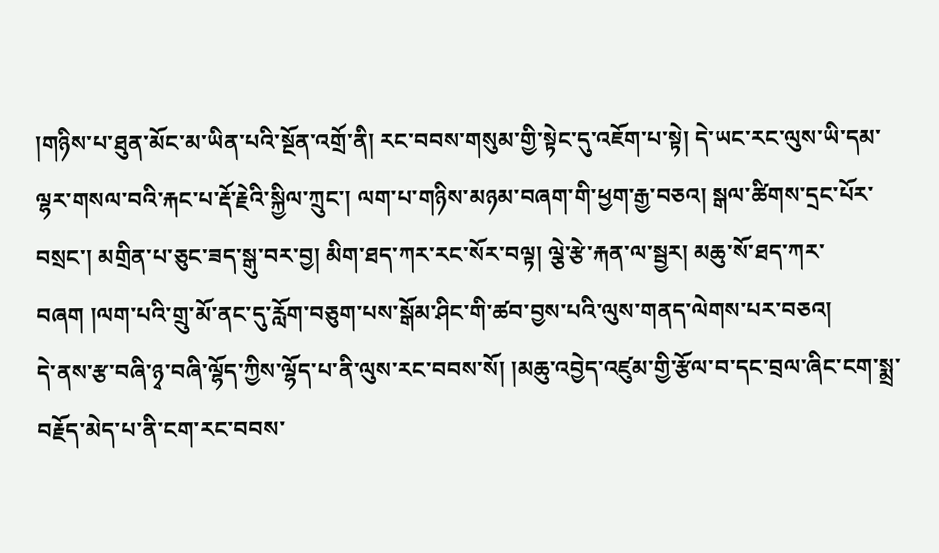།གཉིས་པ་ཐུན་མོང་མ་ཡིན་པའི་སྔོན་འགྲོ་ནི། རང་བབས་གསུམ་གྱི་སྟེང་དུ་འཇོག་པ་སྟེ། དེ་ཡང་རང་ལུས་ཡི་དམ་ལྷར་གསལ་བའི་རྐང་པ་རྡོ་རྗེའི་སྐྱིལ་ཀྲུང་། ལག་པ་གཉིས་མཉམ་བཞག་གི་ཕྱག་རྒྱ་བཅའ། སྒལ་ཚིགས་དྲང་པོར་བསྲང་། མགྲིན་པ་ཅུང་ཟད་སྒུ་བར་བྱ། མིག་ཐད་ཀར་རང་སོར་བལྟ། ལྕེ་རྩེ་རྐན་ལ་སྦྱར། མཆུ་སོ་ཐད་ཀར་བཞག །ལག་པའི་གྲུ་མོ་ནང་དུ་རློག་བཅུག་པས་སྒོམ་ཤིང་གི་ཚབ་བྱས་པའི་ལུས་གནད་ལེགས་པར་བཅའ།
དེ་ནས་རྩ་བཞི་ཉྭ་བཞི་ལྷོད་ཀྱིས་ལྷོད་པ་ནི་ལུས་རང་བབས་སོ། །མཆུ་འབྱེད་འཛུམ་གྱི་རྩོལ་བ་དང་བྲལ་ཞིང་ངག་སྨྲ་བརྗོད་མེད་པ་ནི་ངག་རང་བབས་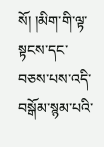སོ། །མིག་གི་ལྟ་སྟངས་དང་བཅས་པས་འདི་བསྒོམ་སྙམ་པའི་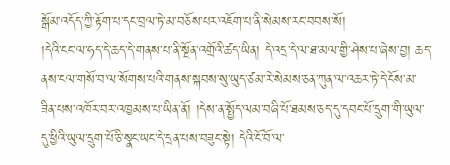སྒོམ་འདོད་ཀྱི་རྟོག་པ་དང་བྲལ་ཏེ་མ་བཅོས་པར་འཇོག་པ་ནི་སེམས་རང་བབས་སོ།
།དེའི་ངང་ལ་ཧད་དེ་ཆད་དེ་གནས་པ་ནི་སྔོན་འགྲོའི་ཚད་ཡིན། དེ་འདྲ་དེ་ལ་ཐ་མལ་གྱི་ཤེས་པ་ཞེས་བྱ། ཆད་ནས་ངལ་གསོ་བ་ལ་སོགས་པའི་གནས་སྐབས་སུ་ཡུད་ཙམ་རེ་སེམས་ཅན་ཀུན་ལ་འཆར་ཏེ་དེ་ངོས་མ་ཟིན་པས་འཁོར་བར་འཁྱམས་པ་ཡིན་ནོ། །དེས་ན་སྤྱོད་ལམ་བཞི་པོ་ཐམས་ཅད་དུ་དབང་པོ་དྲུག་གི་ཡུལ་དུ་ཕྱིའི་ཡུལ་དྲུག་པོ་ཅི་སྣང་ཡང་དེ་དྲན་པས་བཟུང་སྟེ། དེའི་ངོ་བོ་ལ་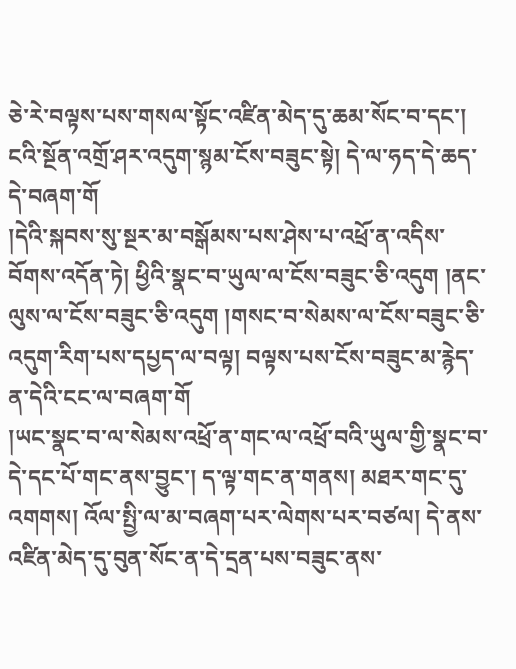ཅེ་རེ་བལྟས་པས་གསལ་སྟོང་འཛིན་མེད་དུ་ཆམ་སོང་བ་དང་། ངའི་སྔོན་འགྲོ་ཤར་འདུག་སྙམ་ངོས་བཟུང་སྟེ། དེ་ལ་ཧད་དེ་ཆད་དེ་བཞག་གོ
།དེའི་སྐབས་སུ་སྔར་མ་བསྒོམས་པས་ཤེས་པ་འཕྲོ་ན་འདིས་བོགས་འདོན་ཏེ། ཕྱིའི་སྣང་བ་ཡུལ་ལ་ངོས་བཟུང་ཅི་འདུག །ནང་ལུས་ལ་ངོས་བཟུང་ཅི་འདུག །གསང་བ་སེམས་ལ་ངོས་བཟུང་ཅི་འདུག་རིག་པས་དཔྱད་ལ་བལྟ། བལྟས་པས་ངོས་བཟུང་མ་རྙེད་ན་དེའི་ངང་ལ་བཞག་གོ
།ཡང་སྣང་བ་ལ་སེམས་འཕྲོ་ན་གང་ལ་འཕྲོ་བའི་ཡུལ་གྱི་སྣང་བ་དེ་དང་པོ་གང་ནས་བྱུང་། ད་ལྟ་གང་ན་གནས། མཐར་གང་དུ་འགགས། འོལ་སྤྱི་ལ་མ་བཞག་པར་ལེགས་པར་བཙལ། དེ་ནས་འཛིན་མེད་དུ་བུན་སོང་ན་དེ་དྲན་པས་བཟུང་ནས་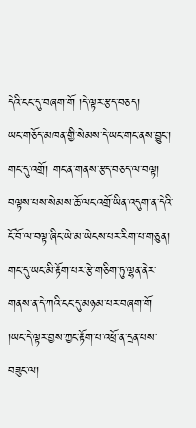དེའི་ངང་དུ་བཞག་གོ །དེ་ལྟར་རྩད་བཅད།
ཡང་གཅོད་མཁན་གྱི་སེམས་དེ་ཡང་གང་ནས་བྱུང་། གང་དུ་འགྲོ། གང་ན་གནས་རྩད་བཅད་ལ་བལྟ། བལྟས་པས་སེམས་ཆོ་ལང་འགྲོ་ཡིན་འདུག་ན་དེའི་ངོ་བོ་ལ་བལྟ་ཞིང་ཡེ་མ་ཡེངས་པར་རིག་པ་གཅུན། གང་དུ་ཡང་མི་རྟོག་པར་རྩེ་གཅིག་ཏུ་ལྷན་ནེར་གནས་ན་དེ་ཀའི་ངང་དུ་མཉམ་པར་བཞག་གོ
།ཡང་དེ་ལྟར་བྱས་ཀྱང་རྟོག་པ་འཕྲོ་ན་དྲན་པས་བཟུང་ལ།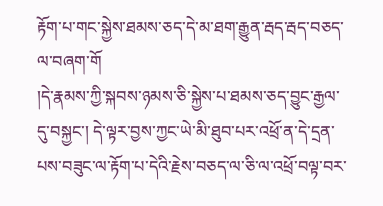རྟོག་པ་གང་སྐྱེས་ཐམས་ཅད་དེ་མ་ཐག་རྒྱུན་རྦད་རྦད་བཅད་ལ་བཞག་གོ
།དེ་རྣམས་ཀྱི་སྐབས་ཉམས་ཅི་སྐྱེས་པ་ཐམས་ཅད་བྱུང་རྒྱལ་དུ་བསྐྱང་། དེ་ལྟར་བྱས་ཀྱང་ཡེ་མི་ཐུབ་པར་འཕྲོ་ན་དེ་དྲན་པས་བཟུང་ལ་རྟོག་པ་དེའི་རྗེས་བཅད་ལ་ཅི་ལ་འཕྲོ་བལྟ་བར་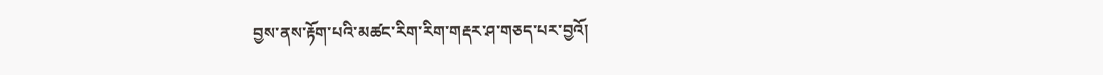བྱས་ནས་རྟོག་པའི་མཚང་རིག་རིག་གརྡར་ཤ་གཅད་པར་བྱའོ།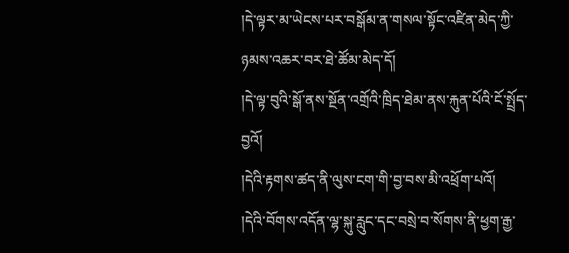།དེ་ལྟར་མ་ཡེངས་པར་བསྒོམ་ན་གསལ་སྟོང་འཛིན་མེད་ཀྱི་ཉམས་འཆར་བར་ཐེ་ཚོམ་མེད་དོ།
།དེ་ལྟ་བུའི་སྒོ་ནས་སྔོན་འགྲོའི་ཁྲིད་ཐེམ་ནས་རྐུན་པོའི་ངོ་སྤྲོད་བྱའོ།
།དེའི་རྟགས་ཚད་ནི་ལུས་ངག་གི་བྱ་བས་མི་འཕྲོག་པའོ།
།དེའི་བོགས་འདོན་ལྷ་སྐུ་རླུང་དང་བསྲེ་བ་སོགས་ནི་ཕྱག་རྒྱ་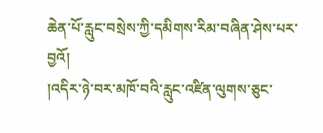ཆེན་པོ་རླུང་བསྲེས་ཀྱི་དམིགས་རིམ་བཞིན་ཤེས་པར་བྱའོ།
།འདིར་ཉེ་བར་མཁོ་བའི་རླུང་འཛིན་ལུགས་ཅུང་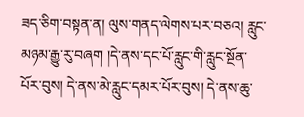ཟད་ཅིག་བསྟན་ན། ལུས་གནད་ལེགས་པར་བཅའ། རླུང་མཉམ་རྒྱུ་རུ་བཞག །དེ་ནས་དང་པོ་རླུང་གི་རླུང་སྔོན་པོར་བུས། དེ་ནས་མེ་རླུང་དམར་པོར་བུས། དེ་ནས་ཆུ་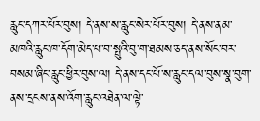རླུང་དཀར་པོར་བུས། དེ་ནས་ས་རླུང་སེར་པོར་བུས། དེ་ནས་ནམ་མཁའི་རླུང་ཁ་དོག་མེད་པ་བ་སྤུའི་བུ་ག་ཐམས་ཅད་ནས་སོང་བར་བསམ་ཞིང་རླུང་ཕྱིར་བུས་ལ། དེ་ནས་དང་པོ་ས་རླུང་དལ་བུས་སྣ་བུག་ནས་དྲངས་ནས་འོག་རླུང་འཐེན་ལ་ལྟེ་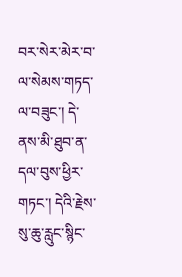བར་སེར་མེར་བ་ལ་སེམས་གཏད་ལ་བཟུང་། དེ་ནས་མི་ཐུབ་ན་དལ་བུས་ཕྱིར་གཏང་། དེའི་རྗེས་སུ་ཆུ་རླུང་སྙིང་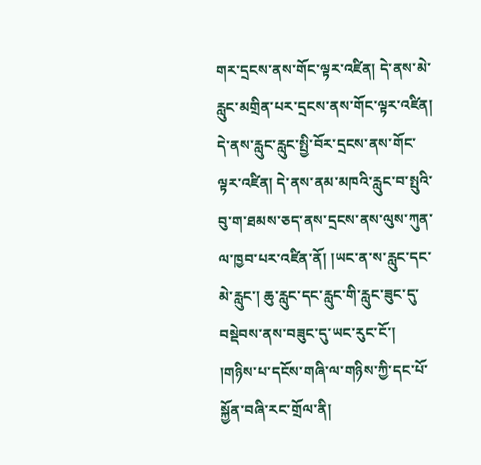གར་དྲངས་ནས་གོང་ལྟར་འཛིན། དེ་ནས་མེ་རླུང་མགྲིན་པར་དྲངས་ནས་གོང་ལྟར་འཛིན། དེ་ནས་རླུང་རླུང་སྤྱི་བོར་དྲངས་ནས་གོང་ལྟར་འཛིན། དེ་ནས་ནམ་མཁའི་རླུང་བ་སྤུའི་བུ་ག་ཐམས་ཅད་ནས་དྲངས་ནས་ལུས་ཀུན་ལ་ཁྱབ་པར་འཛིན་ནོ། །ཡང་ན་ས་རླུང་དང་མེ་རླུང་། ཆུ་རླུང་དང་རླུང་གི་རླུང་ཟུང་དུ་བསྡེབས་ནས་བཟུང་དུ་ཡང་རུང་ངོ་།
།གཉིས་པ་དངོས་གཞི་ལ་གཉིས་ཀྱི་དང་པོ་སྐྱོན་བཞི་རང་གྲོལ་ནི།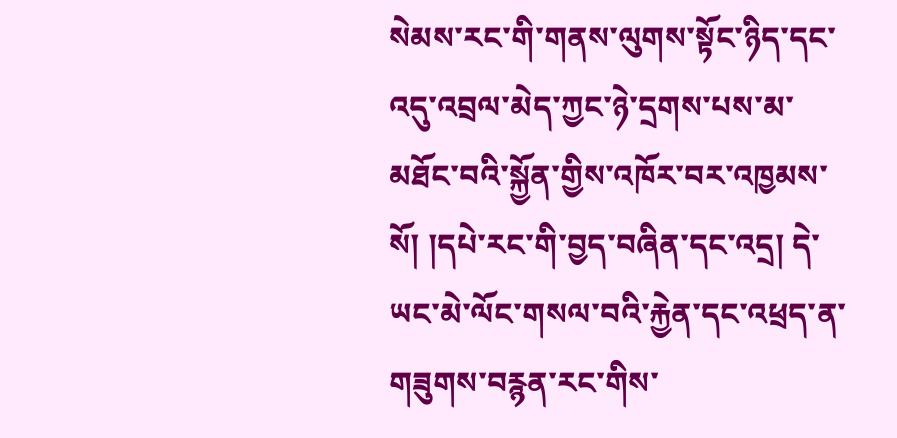སེམས་རང་གི་གནས་ལུགས་སྟོང་ཉིད་དང་འདུ་འབྲལ་མེད་ཀྱང་ཉེ་དྲགས་པས་མ་མཐོང་བའི་སྐྱོན་གྱིས་འཁོར་བར་འཁྱམས་སོ། །དཔེ་རང་གི་བྱད་བཞིན་དང་འདྲ། དེ་ཡང་མེ་ལོང་གསལ་བའི་རྐྱེན་དང་འཕྲད་ན་གཟུགས་བརྙན་རང་གིས་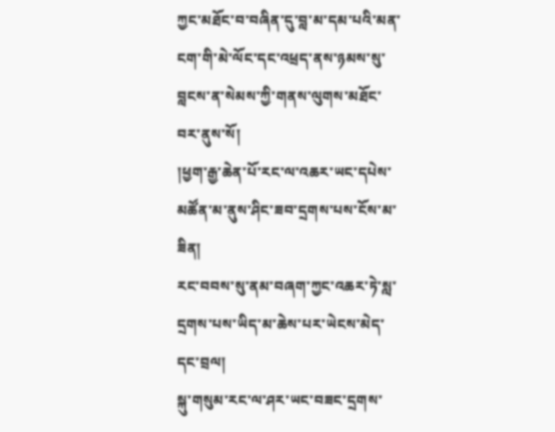ཀྱང་མཐོང་བ་བཞིན་དུ་བླ་མ་དམ་པའི་མན་ངག་གི་མེ་ལོང་དང་འཕྲད་ནས་ཉམས་སུ་བླངས་ན་སེམས་ཀྱི་གནས་ལུགས་མཐོང་བར་ནུས་སོ།
།ཕྱག་རྒྱ་ཆེན་པོ་རང་ལ་འཆར་ཡང་དཔེས་མཚོན་མ་ནུས་ཤིང་ཟབ་དྲགས་པས་ངོས་མ་ཟིན།
རང་བབས་སུ་ནམ་བཞག་ཀྱང་འཆར་ཏེ་སླ་དྲགས་པས་ཡིད་མ་ཆེས་པར་ཡེངས་མེད་དང་བྲལ།
སྐུ་གསུམ་རང་ལ་ཤར་ཡང་བཟང་དྲགས་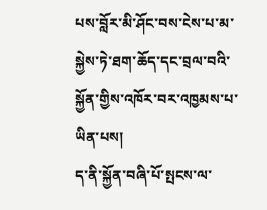པས་བློར་མི་ཤོང་བས་ངེས་པ་མ་སྐྱེས་ཏེ་ཐག་ཆོད་དང་བྲལ་བའི་སྐྱོན་གྱིས་འཁོར་བར་འཁྱམས་པ་ཡིན་པས།
ད་ནི་སྐྱོན་བཞི་པོ་སྤངས་ལ་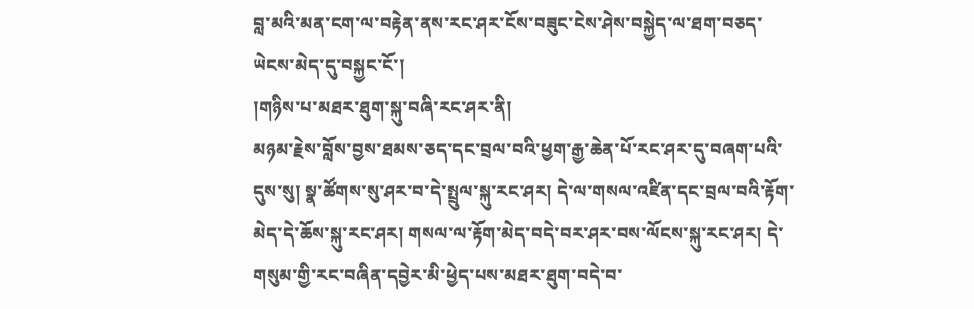བླ་མའི་མན་ངག་ལ་བརྟེན་ནས་རང་ཤར་ངོས་བཟུང་ངེས་ཤེས་བསྐྱེད་ལ་ཐག་བཅད་ཡེངས་མེད་དུ་བསྐྱང་ངོ་།
།གཉིས་པ་མཐར་ཐུག་སྐུ་བཞི་རང་ཤར་ནི།
མཉམ་རྗེས་བློས་བྱས་ཐམས་ཅད་དང་བྲལ་བའི་ཕྱག་རྒྱ་ཆེན་པོ་རང་ཤར་དུ་བཞག་པའི་དུས་སུ། སྣ་ཚོགས་སུ་ཤར་བ་དེ་སྤྲུལ་སྐུ་རང་ཤར། དེ་ལ་གསལ་འཛིན་དང་བྲལ་བའི་རྟོག་མེད་དེ་ཆོས་སྐུ་རང་ཤར། གསལ་ལ་རྟོག་མེད་བདེ་བར་ཤར་བས་ལོངས་སྐུ་རང་ཤར། དེ་གསུམ་གྱི་རང་བཞིན་དབྱེར་མི་ཕྱེད་པས་མཐར་ཐུག་བདེ་བ་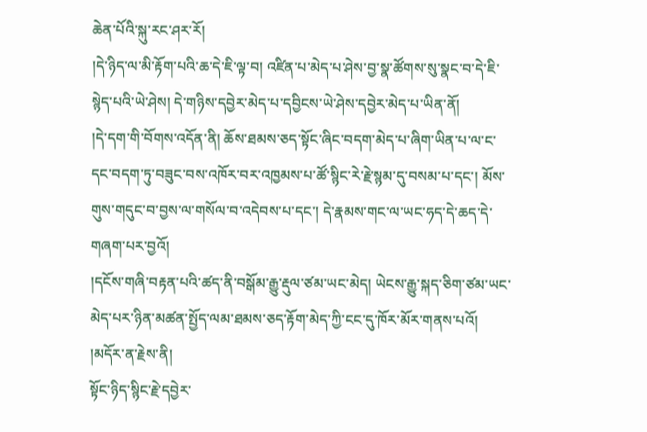ཆེན་པོའི་སྐུ་རང་ཤར་རོ།
།དེ་ཉིད་ལ་མི་རྟོག་པའི་ཆ་དེ་ཇི་ལྟ་བ། འཛིན་པ་མེད་པ་ཤེས་བྱ་སྣ་ཚོགས་སུ་སྣང་བ་དེ་ཇི་སྙེད་པའི་ཡེ་ཤེས། དེ་གཉིས་དབྱེར་མེད་པ་དབྱིངས་ཡེ་ཤེས་དབྱེར་མེད་པ་ཡིན་ནོ།
།དེ་དག་གི་བོགས་འདོན་ནི། ཆོས་ཐམས་ཅད་སྟོང་ཞིང་བདག་མེད་པ་ཞིག་ཡིན་པ་ལ་ང་དང་བདག་ཏུ་བཟུང་བས་འཁོར་བར་འཁྱམས་པ་ཚོ་སྙིང་རེ་རྗེ་སྙམ་དུ་བསམ་པ་དང་། མོས་གུས་གདུང་བ་བྱས་ལ་གསོལ་བ་འདེབས་པ་དང་། དེ་རྣམས་གང་ལ་ཡང་ཧད་དེ་ཆད་དེ་གཞག་པར་བྱའོ།
།དངོས་གཞི་བརྟན་པའི་ཚད་ནི་བསྒོམ་རྒྱུ་རྡུལ་ཙམ་ཡང་མེད། ཡེངས་རྒྱུ་སྐད་ཅིག་ཙམ་ཡང་མེད་པར་ཉིན་མཚན་སྤྱོད་ལམ་ཐམས་ཅད་རྟོག་མེད་ཀྱི་ངང་དུ་ཁོར་མོར་གནས་པའོ།
།མདོར་ན་རྗེས་ནི།
སྟོང་ཉིད་སྙིང་རྗེ་དབྱེར་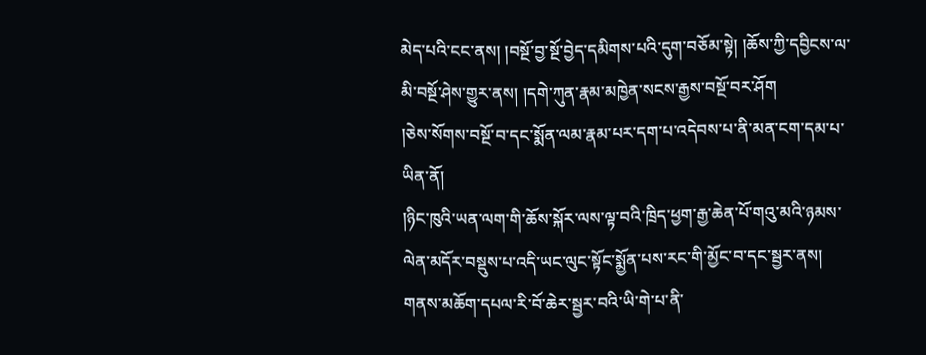མེད་པའི་ངང་ནས། །བསྔོ་བྱ་སྔོ་བྱེད་དམིགས་པའི་དུག་བཅོམ་སྟེ། །ཆོས་ཀྱི་དབྱིངས་ལ་མི་བསྔོ་ཤེས་གྱུར་ནས། །དགེ་ཀུན་རྣམ་མཁྱེན་སངས་རྒྱས་བསྔོ་བར་ཤོག
།ཅེས་སོགས་བསྔོ་བ་དང་སྨོན་ལམ་རྣམ་པར་དག་པ་འདེབས་པ་ནི་མན་ངག་དམ་པ་ཡིན་ནོ།
།ཉིང་ཁུའི་ཡན་ལག་གི་ཆོས་སྐོར་ལས་ལྟ་བའི་ཁྲིད་ཕྱག་རྒྱ་ཆེན་པོ་གའུ་མའི་ཉམས་ལེན་མདོར་བསྡུས་པ་འདི་ཡང་ལུང་སྟོང་སྨྱོན་པས་རང་གི་མྱོང་བ་དང་སྦྱར་ནས། གནས་མཆོག་དཔལ་རི་བོ་ཆེར་སྦྱར་བའི་ཡི་གེ་པ་ནི་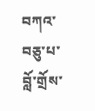བཀའ་བཅུ་པ་བློ་གྲོས་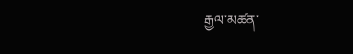རྒྱལ་མཚན་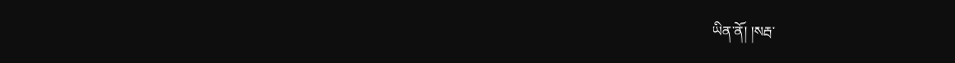ཡིན་ནོ། །སརྦ་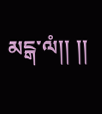མངྒ་ལཾ།། །།